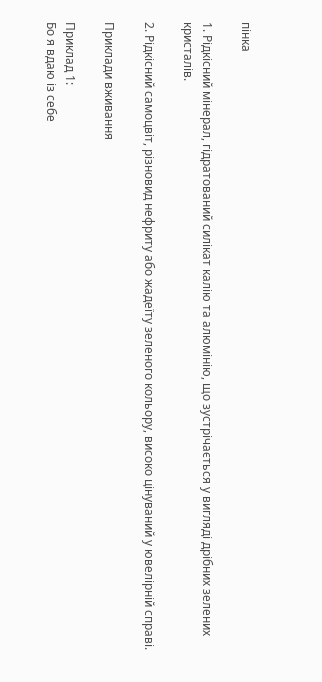пінка

1. Рідкісний мінерал, гідратований силікат калію та алюмінію, що зустрічається у вигляді дрібних зелених кристалів.

2. Рідкісний самоцвіт, різновид нефриту або жадеїту зеленого кольору, високо цінуваний у ювелірній справі.

Приклади вживання

Приклад 1:
Бо я вдаю із себе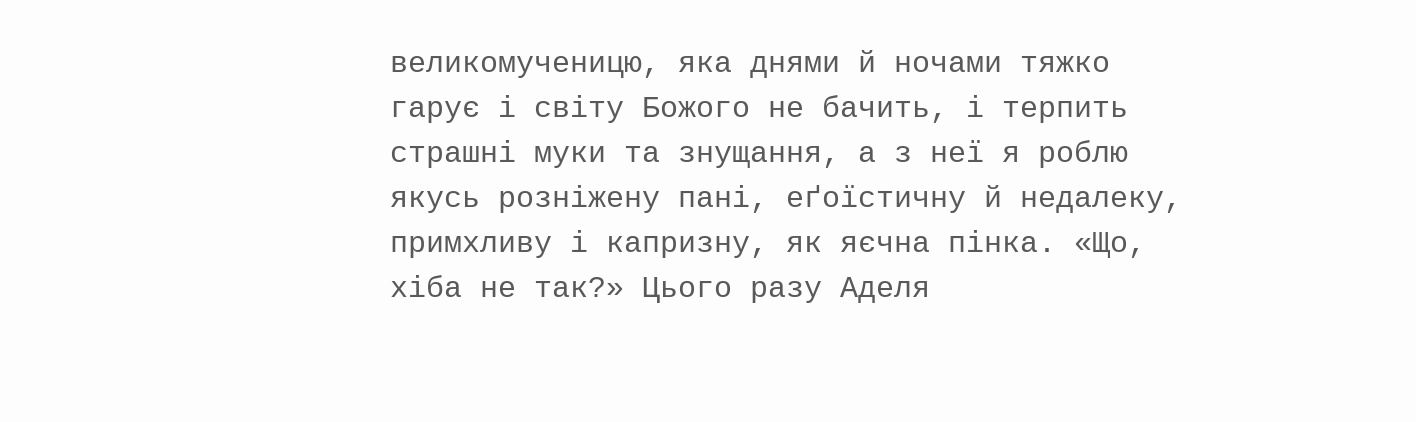великомученицю, яка днями й ночами тяжко гарує і світу Божого не бачить, і терпить страшні муки та знущання, а з неї я роблю якусь розніжену пані, еґоїстичну й недалеку, примхливу і капризну, як яєчна пінка. «Що, хіба не так?» Цього разу Аделя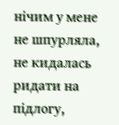нічим у мене не шпурляла, не кидалась ридати на підлогу,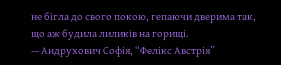не бігла до свого покою, гепаючи дверима так, що аж будила лиликів на горищі.
— Андрухович Софія, “Фелікс Австрія”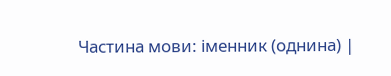Частина мови: іменник (однина) |